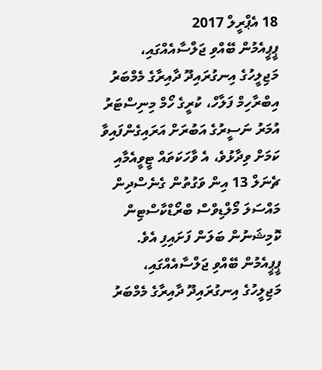18 އެޕްރީލް 2017
ޕީޕީއެމުން ބޭއްވި ޖަލްސާއެއްގައި، މަޖިލީހުގެ އިނގުރައިދޫ ދާއިރާގެ މެމްބަރު އިބްރާހިމް ފަލާހް، ކުރީގެ ހޯމް މިނިސްޓަރު އުމަރު ނަސީރުގެ އަބުރަށް އަރައިގެންފައިވާ ކަމަށް ވިދާޅުވެ، އެ ވާހަކަތައް ޓީވީއެމާއި ޗެނަލް 13 އިން ވަގުތުން ގެނެސްދިން މައްސަލަ މޯލްޑިވްސް ބްރޯޑްކާސްޓިން ކޮމިޝަނުން ބަލަން ފަށައިފި އެވެ.
ޕީޕީއެމުން ބޭއްވި ޖަލްސާއެއްގައި، މަޖިލީހުގެ އިނގުރައިދޫ ދާއިރާގެ މެމްބަރު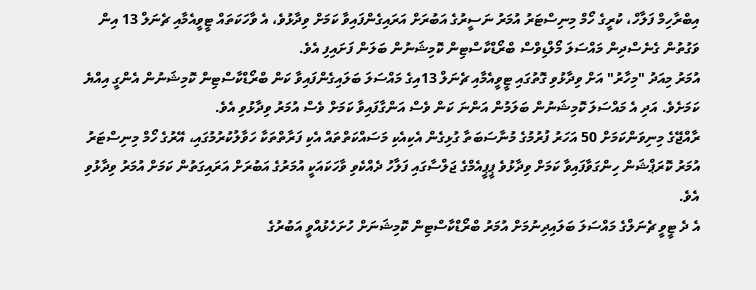އިބްރާހިމް ފަލާހް، ކުރީގެ ހޯމް މިނިސްޓަރު އުމަރު ނަސީރުގެ އަބުރަށް އަރައިގެންފައިވާ ކަމަށް ވިދާޅުވެ، އެ ވާހަކަތައް ޓީވީއެމާއި ޗެނަލް 13 އިން ވަގުތުން ގެނެސްދިން މައްސަލަ މޯލްޑިވްސް ބްރޯޑްކާސްޓިން ކޮމިޝަނުން ބަލަން ފަށައިފި އެވެ.
އުމަރު މިއަދު "މިހާރު" އަށް ވިދާޅުވި ގޮތުގައި ޓީވީއެމާއި ޗެނަލް 13އިގެ މައްސަލަ ބަލައިގެންފައިވާ ކަން ބްރޯޑްކާސްޓިން ކޮމިޝަނުން އެންގީ އިއްޔެ ކަމަށެވެ. އަދި އެ މައްސަލަ ކޮމިޝަނުން ބަލަމުން އަންނަ ކަން ވެސް އަންގާފައިވާ ކަމަށް ވެސް އުމަރު ވިދާޅުވި އެވެ.
ރާއްޖޭގެ މިނިވަންކަމަށް 50 އަހަރު ފުރުމުގެ މުނާސަބަތާ ގުޅިގެން އެކިއެކި މަސައްކަތްތައް އެކި ފަރާތްތަކާ ހަވާލުކުރުމުގައި، އޭރުގެ ހޯމް މިނިސްޓަރު އުމަރު ކޮރަޕްޝަން ހިންގަވާފައިވާ ކަމަށް ވިދާޅުވެ ޕީޕީއެމްގެ ޖަލްސާގައި ފަލާހު ދެއްކެވި ވާހަކައަކީ އުމަރުގެ އަބުރަށް އަރައިގަތުން ކަމަށް އުމަރު ވިދާޅުވި އެވެ.
އެ ދެ ޓީވީ ޗެނަލްގެ މައްސަލަ ބަލައިދިނުމަށް އުމަރު ބްރޯޑްކާސްޓިން ކޮމިޝަނަށް ހުށަހެޅުއްވީ އަބުރުގެ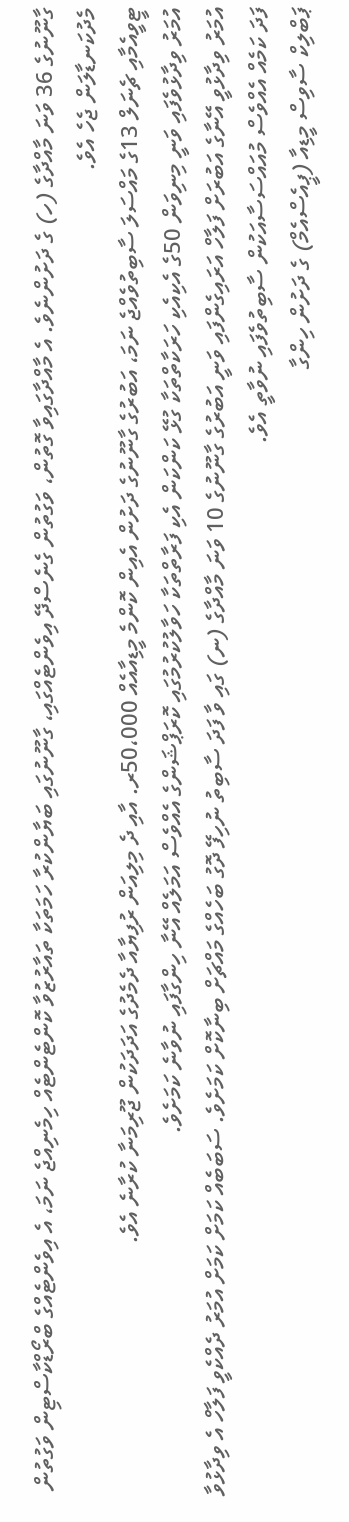ގާނޫނުގެ 36 ވަނަ މާއްދާގެ (ހ) ގެ ދަށުންނެވެ. އެ މާއްދާގައިވާ ގޮތުން، ވަގުތުން ގެނެސްދޭ އިވެންޓެއްގައި، ގާނޫނުގައި ބަޔާންކުރާ ހަމަތަކާ ތައާރުޒުވާ ކޮންޓެންޓެއް ހިމެނިއްޖެ ނަމަ، އެ އިވެންޓެއްގެ ބްރޯޑްކާސްޓިން ވަގުތުން މެދުކަނޑާލަން ޖެހެ އެވެ.
ޓީވީއެމާއި ޗެނަލް 13ގެ މައްސަލަ ސާބިތުވެއްޖެ ނަމަ، އަބުރުގެ ގާނޫނުގެ ދަށުން އެއިން ކޮންމެ މީޑިއާއެއް 50،000ރ. އާއި ދެ މިލިއަން ރުފިޔާއާ ދެމެދުގެ އަދަދަކުން ޖޫރިމަނާ ކުރާނެ އެވެ.
އުމަރު ވިދާޅުވެފައި ވަނީ މިނިވަން 50ގެ އެކިއެކި ހަރަކާތްތަކާ ގުޅޭ ކަންކަން އެކި ފަރާތްތަކާ ހަވާލުކުރުމުގައި ކޮރަޕްޝަންގެ އެއްވެސް އަމަލެއް އޭނާ ހިންގާފައި ނުވާނެ ކަމަށެވެ.
އުމަރު ވިދާޅުވީ އޭނާގެ އަބުރަށް ފަލާހް އަރައިގެންފައި ވަނީ އަބުރުގެ ގާނޫނުގެ 10 ވަނަ މާއްދާގެ (ނ) ގައި ވާ ފަދަ ސާބިތު ނުހިފޭ ދޮގު ބަހެއްގެ މައްޗަށް ބިނާކޮށް ކަމަށެވެ. ސަބަބެއް ކަމަށް ކަމަށް އުމަރު ދެއްކެވީ ފަލާހް އެ ވިދާޅުވާ ފަދަ ކަމެއް އެއްވެސް މުއައްސަސާއަކުން ސާބިތުވެފައި ނުވާތީ އެވެ.
ޕަބްލިކް ސާވިސް މީޑިއާ (ޕީއެސްއެމް) ގެ ދަށުން ހިންގާ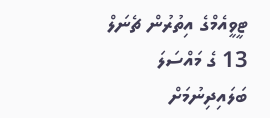ޓީވީއެމްގެ އިތުރުން ޗެނަލް 13 ގެ މައްސަލަ ބަލައިދިނުމަށް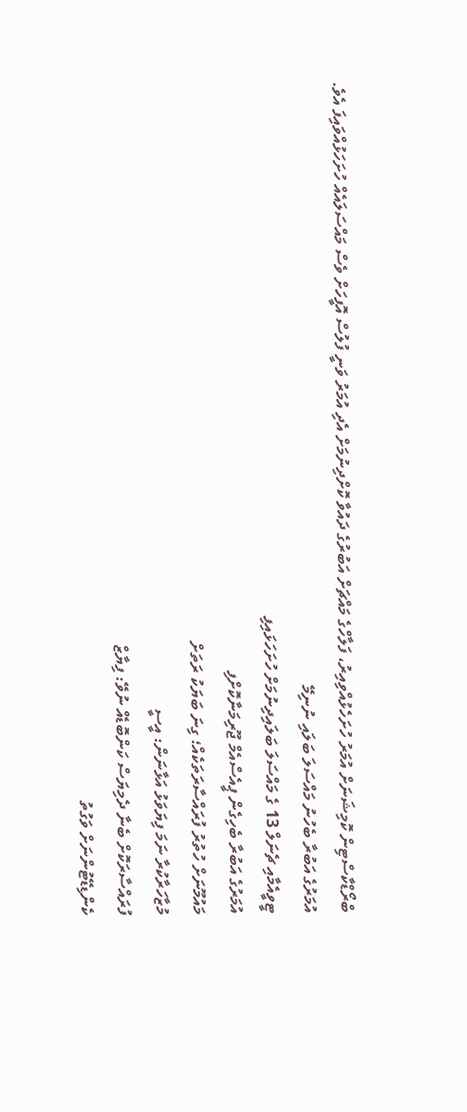ބްރޯޑްކާސްޓިން ކޮމިޝަނަށް އުމަރު ހުށަހެޅުއްވިއިރު، ފަލާހްގެ މައްޗަށް އަބުރުގެ ދައުވާ ކޮށްދިނުމަށް އެދި އުމަރު ވަނީ ފުލުސް އޮފީހަށް ވެސް މައްސަލައެއް ހުށަހަޅުއްވައިފަ އެވެ.
އުމަރުގެ އަބުރާ ބެހުނު މައްސަލަ ބަލައި ނުނިމޭ
ޓީވީއެމާއި ޗެނަލް 13 ގެ މައްސަލަ ބަލައިދިނުމަށް ހުށަހަޅައިފި
އުމަރުގެ އަބުރާ ބެހިގެން ޕީއެސްއެމް ޖޫރިމަނާކޮށްފި
މައުމޫނަށް ހުތުރު ފުރައްސާރަތަކެއް؛ ގިނަ ބަޔަކު ރަތަށް
މުޒާހަރާކުރާ ނަމަ ފިޔަވަޅު އަޅާނަން: އީސީ
ފުރައްސާރަކޮށް ބެނާ ދެމިޔަސް ކަންބޮޑެއް ނުވޭ: ފިޔާޒް
ކެންޑިޑޭޓުންނަށް ވަގުތު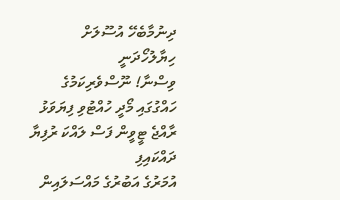ދިނުމާބެހޭ އުސޫލަށް ހިޔާލުހޯދަނީ
ވިސްނާ! ނޫސްވެރިކަމުގެ ހައްގުގައި މޯދީ ހުއްޓުވި ފިޔަވަޅު
ރާއްޖެ ޓީވީން ފަސް ލައްކަ ރުފިޔާ ދައްކައިފި
އުމަރުގެ އަބުރުގެ މައްސަލައިން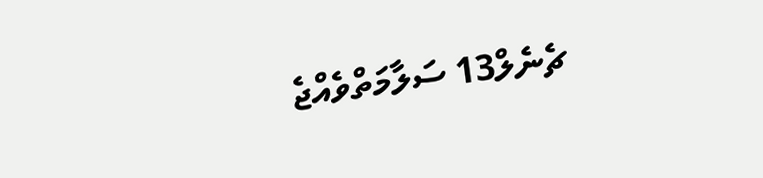ޗެނެލް13 ސަލާމަތްވެއްޖެ